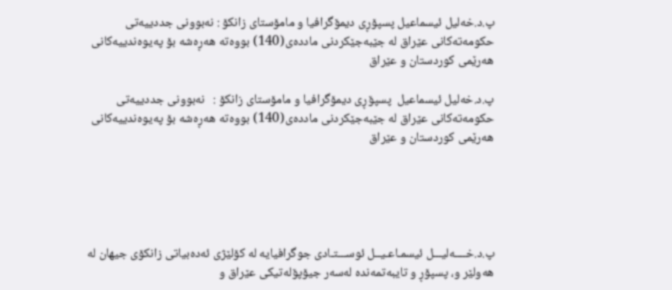پ.د.خەلیل ئیسماعیل پسپۆڕی دیمۆگرافیا و مامۆستای زانكۆ : نەبوونی جددییەتی حكومەتەكانی عێراق لە جێبەجێكردنی ماددەی(140) بووەتە هەڕەشە بۆ پەیوەندییەكانی هەرێمی كوردستان و عێراق

پ.د.خەلیل ئیسماعیل  پسپۆڕی دیمۆگرافیا و مامۆستای زانكۆ :   نەبوونی جددییەتی حكومەتەكانی عێراق لە جێبەجێكردنی ماددەی(140) بووەتە هەڕەشە بۆ پەیوەندییەكانی هەرێمی كوردستان و عێراق





پ.د.خــــەلیـــل ئیسمـاعـیــل ئوســـتـادی جوگرافیایە لە كۆلێژی ئەدەبیاتی زانكۆی جیهان لە هەولێر و، پسپۆڕ و تایبەتمەندە لەسەر جیۆپۆلەتیكی عێراق و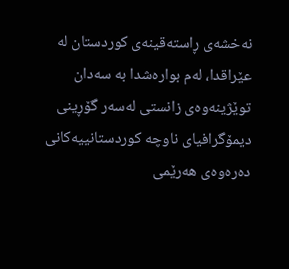نەخشەی ڕاستەقینەی كوردستان لە عێراقدا، لەم بوارەشدا بە سەدان توێژینەوەی زانستی لەسەر گۆڕینی دیمۆگرافیای ناوچە كوردستانییەكانی دەرەوەی هەرێمی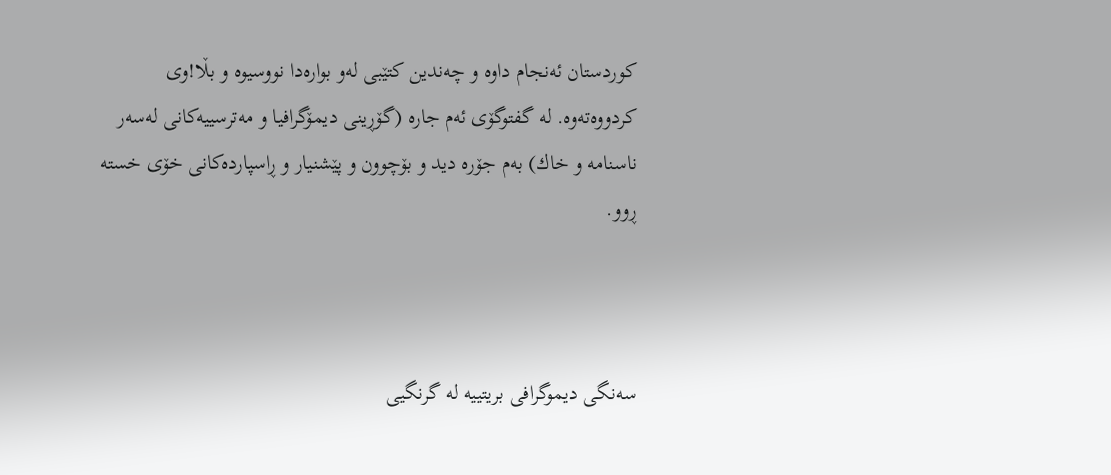كوردستان ئەنجام داوە و چەندین كتێبی لەو بوارەدا نووسیوە و بڵا!وی كردووەتەوە. لە گفتوگۆی ئەم جارە (گۆڕینی دیمۆگرافیا و مەترسییەكانی لەسەر ناسنامە و خاك) بەم جۆرە دید و بۆچوون و پێشنیار و ڕاسپاردەكانی خۆی خستە ڕوو.



سەنگی دیموگرافی بریتییە لە گرنگیی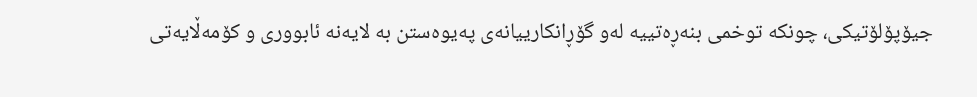جیۆپۆلۆتیكی، چونكە توخمی بنەڕەتییە لەو گۆڕانكارییانەی پەیوەستن بە لایەنە ئابووری و كۆمەڵایەتی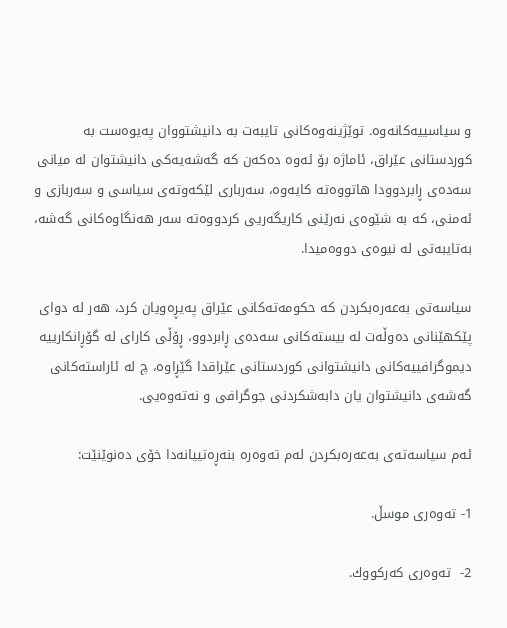و سیاسییەكانەوە. توێژینەوەكانی تایبەت بە دانیشتووان پەیوەست بە كوردستانی عێراق، ئاماژە بۆ ئەوە دەكەن كە گەشەیەكی دانیشتوان لە میانی سەدەی ڕابردوودا هاتووەتە كایەوە، سەرباری لێكەوتەی سیاسی و سەربازی و ئەمنی، كە بە شێوەی نەرێنی كاریگەریی كردووەتە سەر هەنگاوەكانی گەشە، بەتایبەتی لە نیوەی دووەمیدا.

سیاسەتی بەعەرەبكردن كە حكومەتەكانی عێراق پەیڕەویان كرد، هەر لە دوای پێكهێنانی دەوڵەت لە بیستەكانی سەدەی ڕابردوو، ڕۆڵی كارای لە گۆڕانكارییە دیموگرافییەكانی دانیشتوانی كوردستانی عێراقدا گێڕاوە، چ لە ئاراستەكانی گەشەی دانیشتوان یان دابەشكردنی جوگرافی و نەتەوەیی.

ئەم سیاسەتەی بەعەرەبكردن لەم تەوەرە بنەڕەتییانەدا خۆی دەنوێنێت:

1- تەوەری موسڵ.

2-  تەوەری كەركووك.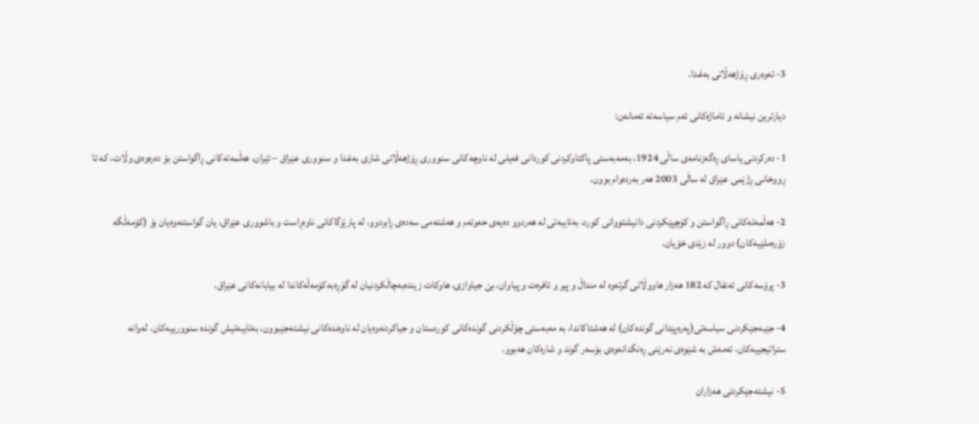3- تەوەری ڕۆژهەڵاتی بەغدا.

دیارترین نیشانە و ئاماژەكانی ئەم سیاسەتە ئەمانەن:

1- دەركردنی یاسای ڕەگەزنامەی ساڵی 1924، بەمەبەستی پاكتاوكردنی كوردانی فەیلی لە ناوچەكانی سنووری ڕۆژهەڵاتی شاری بەغدا و سنووری عێراق – ئێران، هەڵمەتەكانی ڕاگواستن بۆ دەرەوەی وڵات، كە تا ڕووخانی ڕژێمی عێراق لە ساڵی 2003 هەر بەردەوام بوون.

2- هەڵمەتەكانی ڕاگواستن و كۆچپێكردنی دانیشتووانی كورد، بەتایبەتی لە هەردوو دەیەی حەوتەم و هەشتەمی سەدەی ڕابردوو، لە پارێزگاكانی ناوەڕاست و باشووری عێراق، یان گواستنەوەیان بۆ (كۆمەڵگە زۆرەملێیەكان) دوور لە زێدی خۆیان.

3- پرۆسەكانی ئەنفال كە 182 هەزار هاووڵاتی گرتەوە لە منداڵ و پیر و ئافرەت و پیاوان، بێ جیاوازی، هاوكات زیندەبەچاڵكردنیان لە گۆڕەبەكۆمەڵەكاندا لە بیابانەكانی عێراق.

4- جێبەجێكردنی سیاسەتی(پەرەپێدانی گوندەكان) لە هەشتاكاندا، بە مەبەستی چۆڵكردنی گوندەكانی كوردستان و جیاكردنەوەیان لە ناوەندەكانی نیشتەجێبوون، بەتایبەتیش گوندە سنوورییەكان، لەوانە ستراتیجییەكان، ئەمەش بە شێوەی نەرێنی ڕەنگدانەوەی بۆسەر گوند و شارەكان هەبوو.

5- نیشتەجێكردنی هەزاران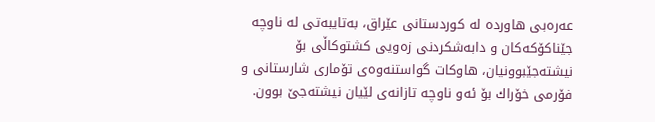عەرەبی هاوردە لە كوردستانی عێراق، بەتایبەتی لە ناوچە جێناكۆكەكان و دابەشكردنی زەویی كشتوكاڵی بۆ نیشتەجێبوونیان، هاوكات گواستنەوەی تۆماری شارستانی و فۆرمی خۆراك بۆ ئەو ناوچە تازانەی لێیان نیشتەجێ بوون.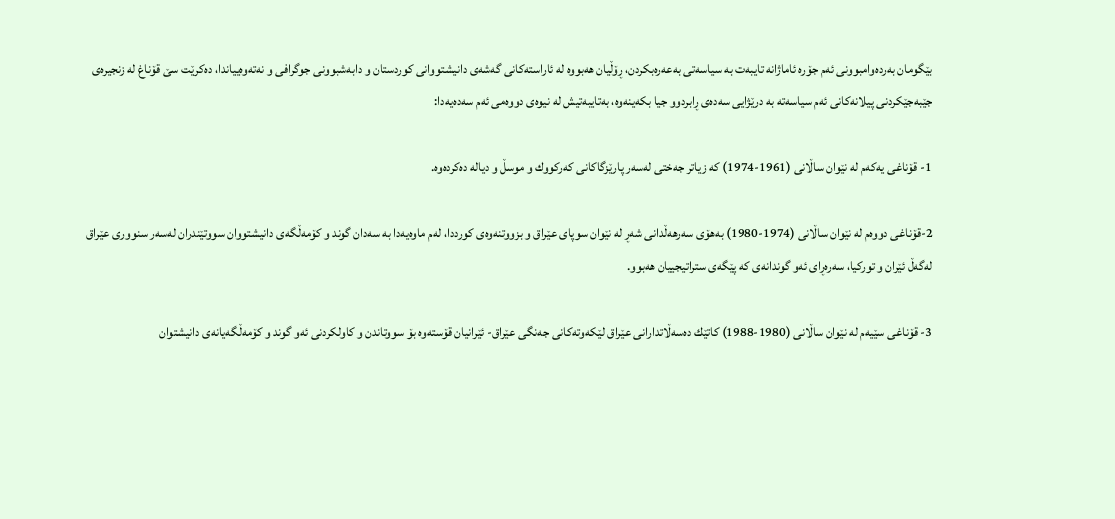بێگومان بەردەوامبوونی ئەم جۆرە ئاماژانە تایبەت بە سیاسەتی بەعەرەبكردن، ڕۆڵیان هەبووە لە ئاراستەكانی گەشەی دانیشتووانی كوردستان و دابەشبوونی جوگرافی و نەتەوەییاندا، دەكرێت سێ قۆناغ لە زنجیرەی جێبەجێكردنی پیلانەكانی ئەم سیاسەتە بە درێژایی سەدەی ڕابردوو جیا بكەینەوە، بەتایبەتیش لە نیوەی دووەمی ئەم سەدەیەدا:

1- قۆناغی یەكەم لە نێوان ساڵانی (1961-1974) كە زیاتر جەختی لەسەر پارێزگاكانی كەركووك و موسڵ و دیالە دەكردەوە.

2-قۆناغی دووەم لە نێوان ساڵانی (1974-1980) بەهۆی سەرهەڵدانی شەڕ لە نێوان سوپای عێراق و بزووتنەوەی كورددا، لەم ماوەیەدا بە سەدان گوند و كۆمەڵگەی دانیشتووان سووتێندران لەسەر سنووری عێراق لەگەڵ ئێران و توركیا، سەرەڕای ئەو گوندانەی كە پێگەی ستراتیجییان هەبوو.

3- قۆناغی سێیەم لە نێوان ساڵانی (1980-1988) كاتێك دەسەڵاتدارانی عێراق لێكەوتەكانی جەنگی عێراق- ئێرانیان قۆستەوە بۆ سووتاندن و كاولكردنی ئەو گوند و كۆمەڵگەیانەی دانیشتوان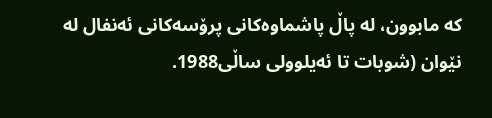كە مابوون، لە پاڵ پاشماوەكانی پرۆسەكانی ئەنفال لە نێوان (شوبات تا ئەیلوولی ساڵی1988.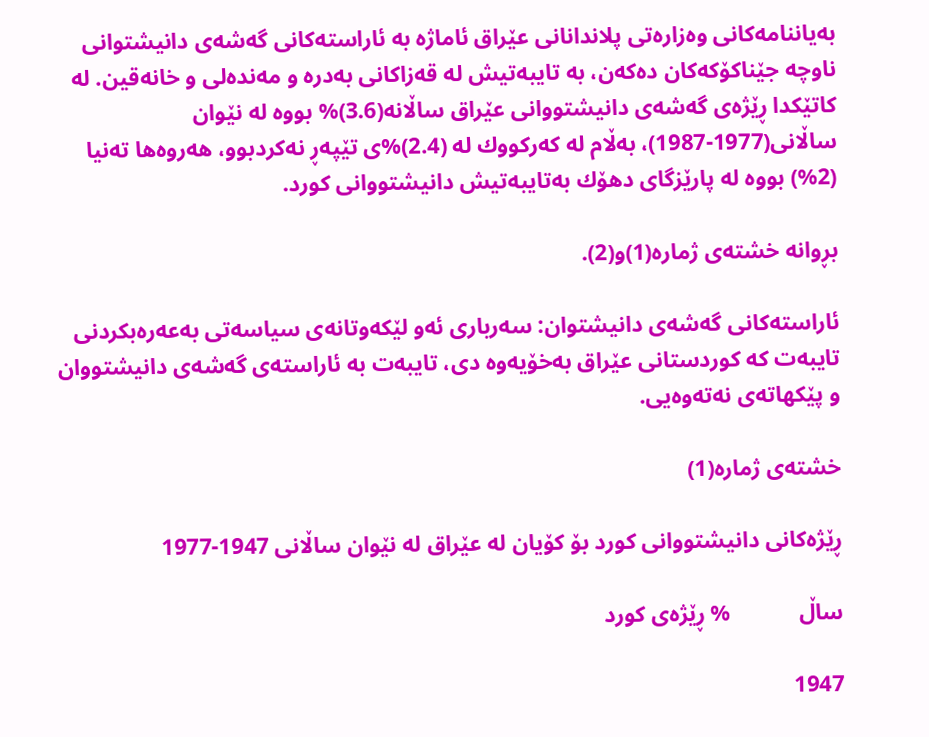بەیاننامەكانی وەزارەتی پلاندانانی عێراق ئاماژە بە ئاراستەكانی گەشەی دانیشتوانی ناوچە جێناكۆكەكان دەكەن، بە تایبەتیش لە قەزاكانی بەدرە و مەندەلی و خانەقین. لە كاتێكدا ڕێژەی گەشەی دانیشتووانی عێراق ساڵانە(3.6)% بووە لە نێوان ساڵانی(1977-1987)، بەڵام لە كەركووك لە (2.4)%ی تێپەڕ نەكردبوو، هەروەها تەنیا (2%) بووە لە پارێزگای دهۆك بەتایبەتیش دانیشتووانی كورد.

بڕوانە خشتەی ژمارە(1)و(2).

ئاراستەكانی گەشەی دانیشتوان: سەرباری ئەو لێكەوتانەی سیاسەتی بەعەرەبكردنی تایبەت كە كوردستانی عێراق بەخۆیەوە دی، تایبەت بە ئاراستەی گەشەی دانیشتووان و پێكهاتەی نەتەوەیی.

خشتەی ژمارە(1)

ڕێژەكانی دانیشتووانی كورد بۆ كۆیان لە عێراق لە نێوان ساڵانی 1947-1977

ساڵ            % ڕێژەی كورد

1947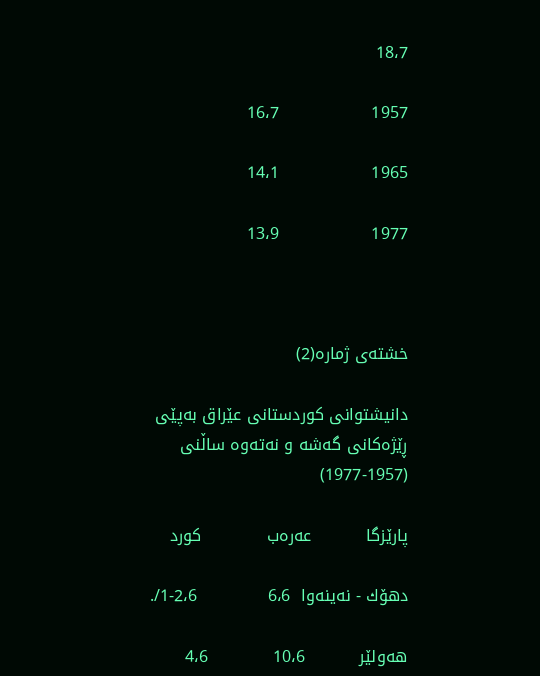18،7

1957                 16،7

1965                 14،1

1977                 13،9



خشتەی ژمارە(2)

دانیشتوانی كوردستانی عێراق بەپێی ڕێژەكانی گەشە و نەتەوە ساڵنی (1957-1977)

پارێزگا          عەرەب            كورد

دهۆك - نەینەوا  6،6             2،6-1/.

هەولێر          10،6            4،6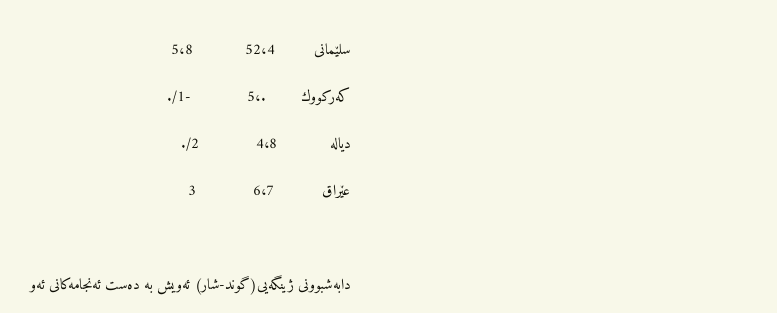سلێمانی         52،4            5،8

كەركووك        .،5             -1/.

دیالە            4،8             2/.

عێراق           6،7             3



دابەشبوونی ژینگەیی(گوند-شار) ئەویش بە دەست ئەنجامەكانی ئەو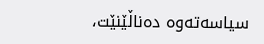سیاسەتەوە دەناڵێنێت،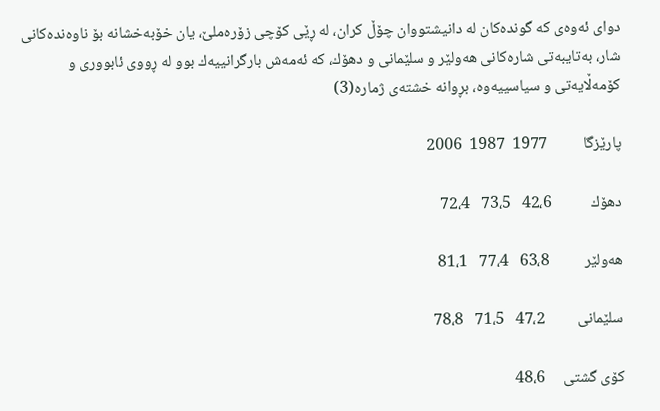دوای ئەوەی كە گوندەكان لە دانیشتووان چۆڵ كران، لە ڕێی كۆچی زۆرەملێ، یان خۆبەخشانە بۆ ناوەندەكانی شار، بەتایبەتی شارەكانی هەولێر و سلێمانی و دهۆك، كە ئەمەش بارگرانییەك بوو لە ڕووی ئابووری و كۆمەڵایەتی و سیاسییەوە، بڕوانە خشتەی ژمارە(3)

پارێزگا          1977  1987  2006

دهۆك           42،6   73،5   72،4

هەولێر          63،8   77،4   81،1

سلێمانی         47،2   71،5   78،8

كۆی گشتی     48،6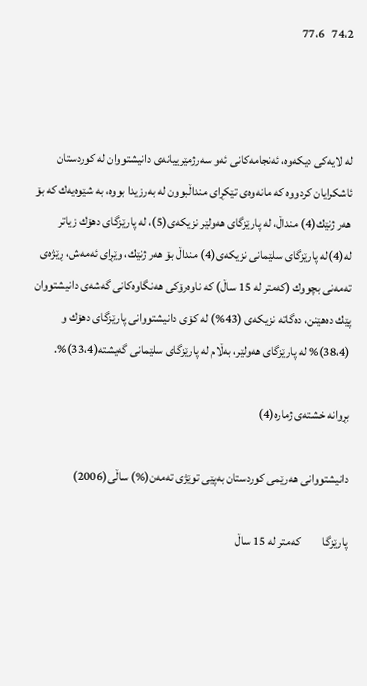74،2   77،6



لە لایەكی دیكەوە، ئەنجامەكانی ئەو سەرژمێرییانەی دانیشتووان لە كوردستان ئاشكرایان كردووە كە مانەوەی تێكڕای منداڵبوون لە بەرزیدا بووە، بە شێوەیەك كە بۆ هەر ژنێك(4) منداڵ، لە پارێزگای هەولێر نزیكەی(5)، لە پارێزگای دهۆك زیاتر لە(4)لە پارێزگای سلێمانی نزیكەی(4) منداڵ بۆ هەر ژنێك، وێڕای ئەمەش، ڕێژەی تەمەنی بچووك (كەمتر لە 15 ساڵ) كە ناوەرۆكی هەنگاوەكانی گەشەی دانیشتووان پێك دەهێنن، دەگاتە نزیكەی (43%) لە كۆی دانیشتووانی پارێزگای دهۆك و (38،4)% لە پارێزگای هەولێر، بەڵام لە پارێزگای سلێمانی گەیشتە(33،4)%.

بڕوانە خشتەی ژمارە(4)

دانیشتووانی هەرێمی كوردستان بەپێی توێژی تەمەن(%) ساڵی(2006)

پارێزگا         كەمتر لە 15 ساڵ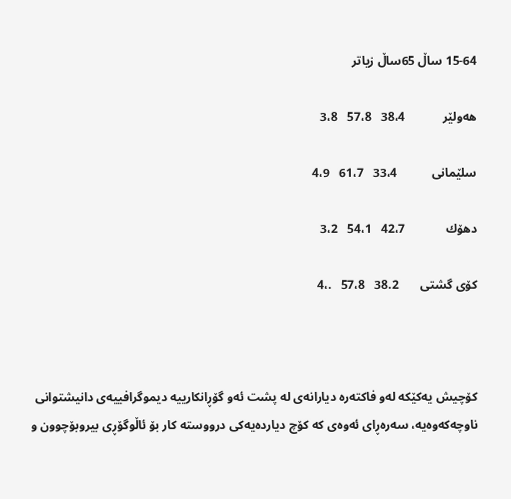15-64 ساڵ 65ساڵ زیاتر

هەولێر            38،4   57،8   3،8

سلێمانی           33،4   61،7   4،9

دهۆك             42،7   54،1   3،2

كۆی گشتی       38.2   57،8   .،4



كۆچیش یەكێكە لەو فاكتەرە دیارانەی لە پشت ئەو گۆڕانكارییە دیموگرافییەی دانیشتوانی ناوچەكەوەیە، سەرەڕای ئەوەی كە كۆچ دیاردەیەكی درووستە كار بۆ ئاڵوگۆڕی بیروبۆچوون و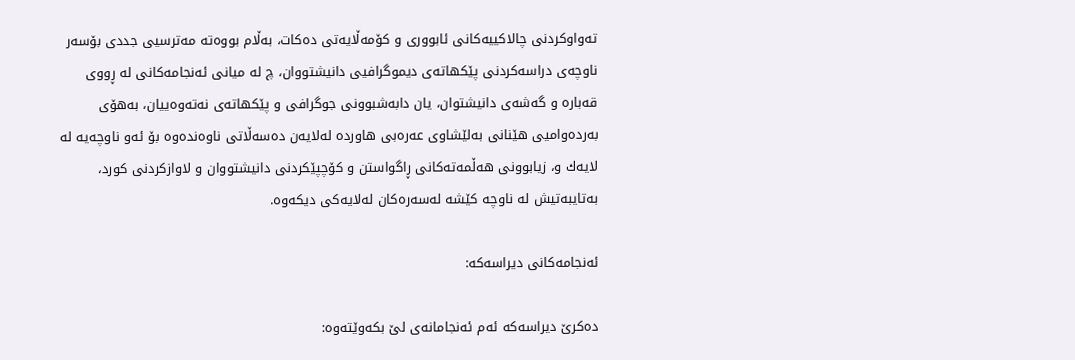تەواوكردنی چالاكییەكانی ئابووری و كۆمەڵایەتی دەكات، بەڵام بووەتە مەترسیی جددی بۆسەر ناوچەی دراسەكردنی پێكهاتەی دیموگرافیی دانیشتووان، چ لە میانی ئەنجامەكانی لە ڕووی قەبارە و گەشەی دانیشتوان، یان دابەشبوونی جوگرافی و پێكهاتەی نەتەوەییان، بەهۆی بەردەوامیی هێنانی بەلێشاوی عەرەبی هاوردە لەلایەن دەسەڵاتی ناوەندەوە بۆ ئەو ناوچەیە لە لایەك و، زیابوونی هەڵمەتەكانی ڕاگواستن و كۆچپێكردنی دانیشتووان و لاوازكردنی كورد، بەتایبەتیش لە ناوچە كێشە لەسەرەكان لەلایەكی دیكەوە.

ئەنجامەكانی دیراسەكە:

دەكرێ دیراسەكە ئەم ئەنجامانەی لێ بكەوێتەوە: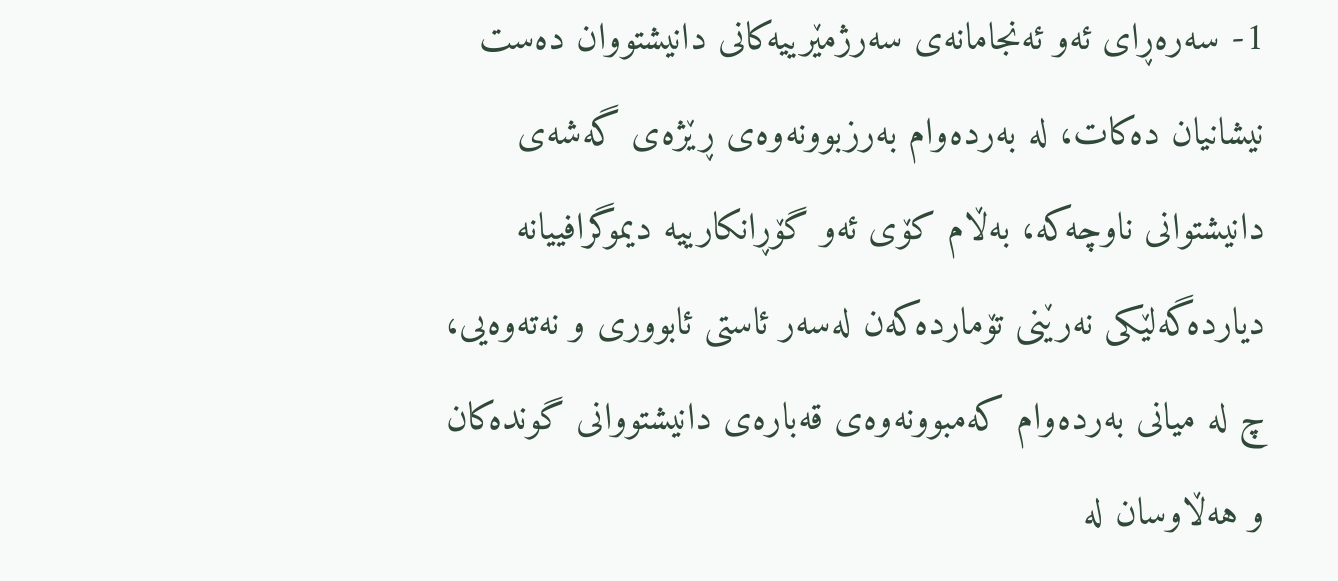1- سەرەڕای ئەو ئەنجامانەی سەرژمێرییەكانی دانیشتووان دەست نیشانیان دەكات، لە بەردەوام بەرزبوونەوەی ڕێژەی گەشەی دانیشتوانی ناوچەكە، بەڵام كۆی ئەو گۆڕانكارییە دیموگرافییانە دیاردەگەلێكی نەرێنی تۆماردەكەن لەسەر ئاستی ئابووری و نەتەوەیی، چ لە میانی بەردەوام كەمبوونەوەی قەبارەی دانیشتووانی گوندەكان و هەڵاوسان لە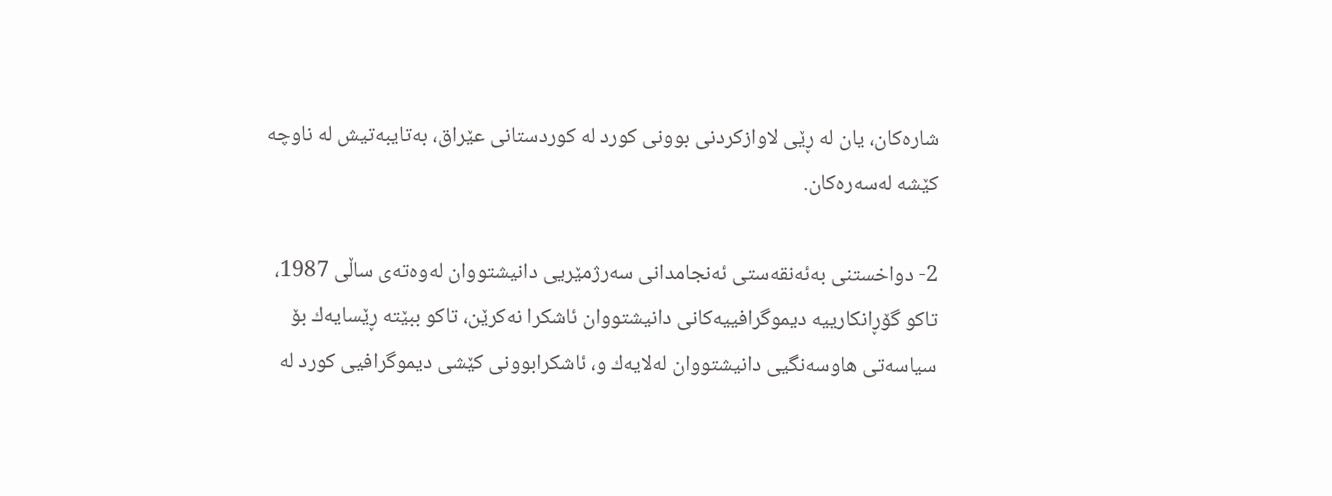شارەكان، یان لە ڕێی لاوازكردنی بوونی كورد لە كوردستانی عێراق، بەتایبەتیش لە ناوچە كێشە لەسەرەكان.

2- دواخستنی بەئەنقەستی ئەنجامدانی سەرژمێریی دانیشتووان لەوەتەی ساڵی 1987، تاكو گۆڕانكارییە دیموگرافییەكانی دانیشتووان ئاشكرا نەكرێن، تاكو ببێتە ڕێسایەك بۆ سیاسەتی هاوسەنگیی دانیشتووان لەلایەك و، ئاشكرابوونی كێشی دیموگرافیی كورد لە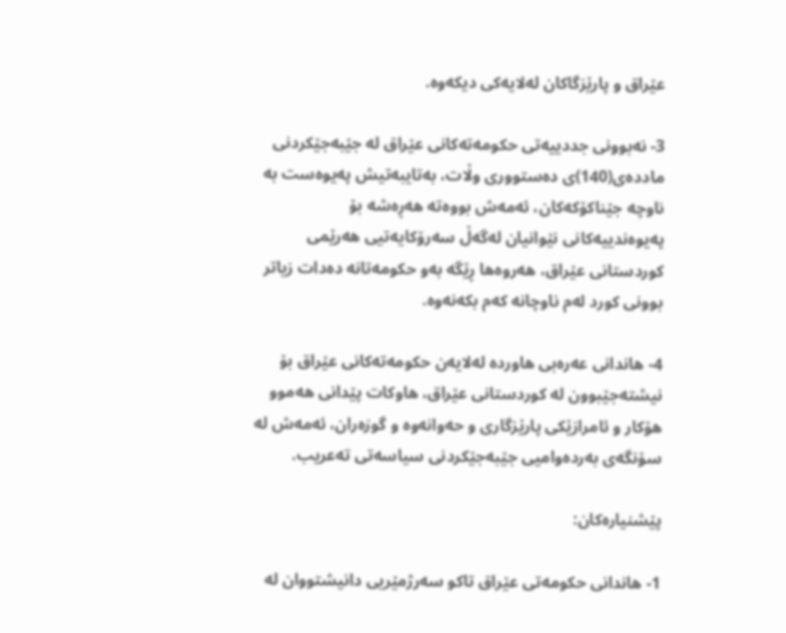عێراق و پارێزگاكان لەلایەكی دیكەوە.

3- نەبوونی جددییەتی حكومەتەكانی عێراق لە جێبەجێكردنی ماددەی(140)ی دەستووری وڵات، بەتایبەتیش پەیوەست بە ناوچە جێناكۆكەكان، ئەمەش بووەتە هەڕەشە بۆ پەیوەندییەكانی نێوانیان لەگەڵ سەرۆكایەتیی هەرێمی كوردستانی عێراق، هەروەها ڕێگە بەو حكومەتانە دەدات زیاتر بوونی كورد لەم ناوچانە كەم بكەنەوە.

4- هاندانی عەرەبی هاوردە لەلایەن حكومەتەكانی عێراق بۆ نیشتەجێبوون لە كوردستانی عێراق، هاوكات پێدانی هەموو هۆكار و ئامرازێكی پارێزگاری و حەوانەوە و گوزەران، ئەمەش لە سۆنگەی بەردەوامیی جێبەجێكردنی سیاسەتی تەعریب.

پێشنیارەكان:

1- هاندانی حكومەتی عێراق تاكو سەرژمێریی دانیشتووان لە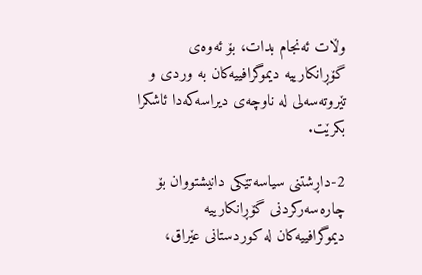وڵات ئەنجام بدات، بۆ ئەوەی گۆڕانكارییە دیموگرافییەكان بە وردی و تێروتەسەلی لە ناوچەی دیراسەكەدا ئاشكرا بكرێت.

2-داڕشتنی سیاسەتێكی دانیشتووان بۆ چارەسەركردنی گۆڕانكارییە دیموگرافییەكان لە كوردستانی عێراق،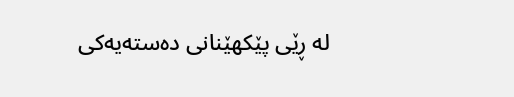لە ڕێی پێكهێنانی دەستەیەكی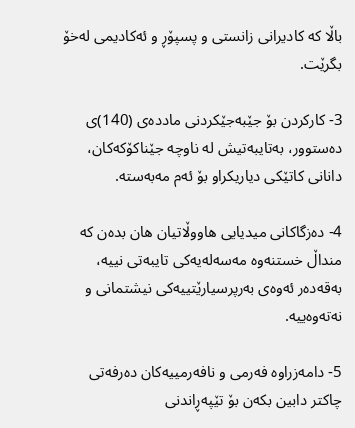باڵا كە كادیرانی زانستی و پسپۆڕ و ئەكادیمی لەخۆ بگرێت.

3- كاركردن بۆ جێبەجێكردنی ماددەی (140)ی دەستوور، بەتایبەتیش لە ناوچە جێناكۆكەكان، دانانی كاتێكی دیاریكراو بۆ ئەم مەبەستە.

4- دەزگاكانی میدیایی هاووڵاتیان هان بدەن كە منداڵ خستنەوە مەسەلەیەكی تایبەتی نییە، بەقەدەر ئەوەی بەرپرسیارێتییەكی نیشتمانی و نەتەوەییە.

5- دامەزراوە فەرمی و نافەرمییەكان دەرفەتی چاكتر دابین بكەن بۆ تێپەڕاندنی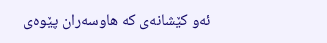ئەو كێشانەی كە هاوسەران پێوەی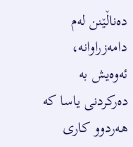دەناڵێنن لەم دامەزراوانە، ئەوەیش بە دەركردنی یاسا كە هەردوو كاری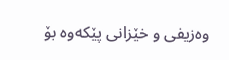وەزیفی و خێزانی پێكەوە بۆ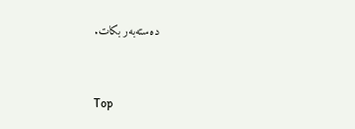دەستەبەر بكات.



Top